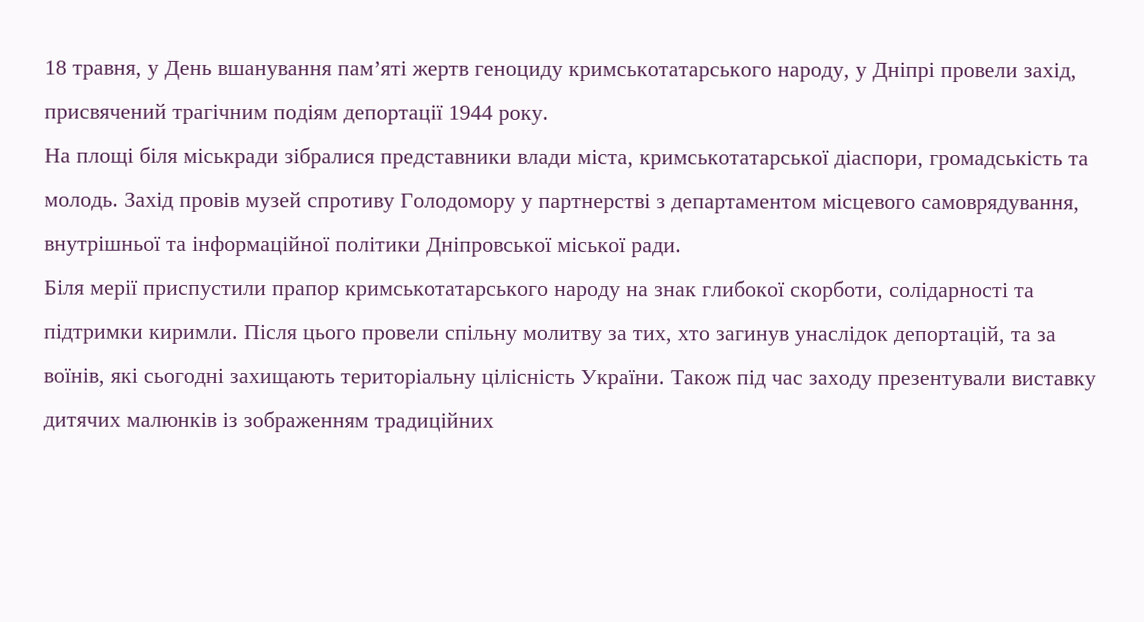18 травня, у День вшанування пам’яті жертв геноциду кримськотатарського народу, у Дніпрі провели захід, присвячений трагічним подіям депортації 1944 року.
На площі біля міськради зібралися представники влади міста, кримськотатарської діаспори, громадськість та молодь. Захід провів музей спротиву Голодомору у партнерстві з департаментом місцевого самоврядування, внутрішньої та інформаційної політики Дніпровської міської ради.
Біля мерії приспустили прапор кримськотатарського народу на знак глибокої скорботи, солідарності та підтримки киримли. Після цього провели спільну молитву за тих, хто загинув унаслідок депортацій, та за воїнів, які сьогодні захищають територіальну цілісність України. Також під час заходу презентували виставку дитячих малюнків із зображенням традиційних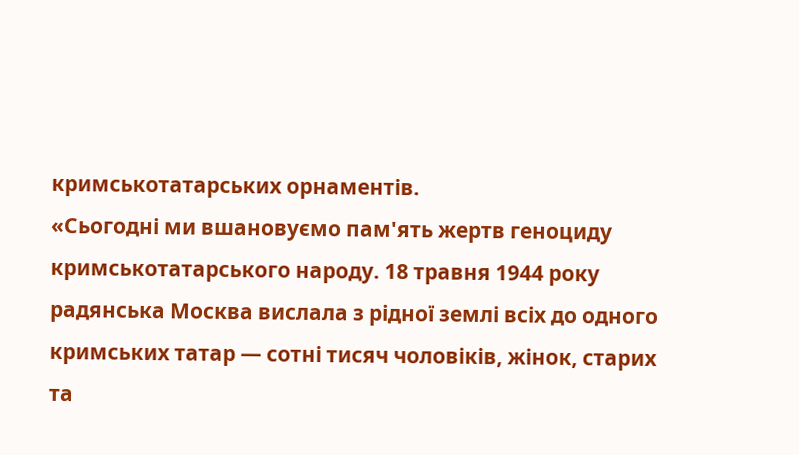кримськотатарських орнаментів.
«Сьогодні ми вшановуємо пам'ять жертв геноциду кримськотатарського народу. 18 травня 1944 року радянська Москва вислала з рідної землі всіх до одного кримських татар — сотні тисяч чоловіків, жінок, старих та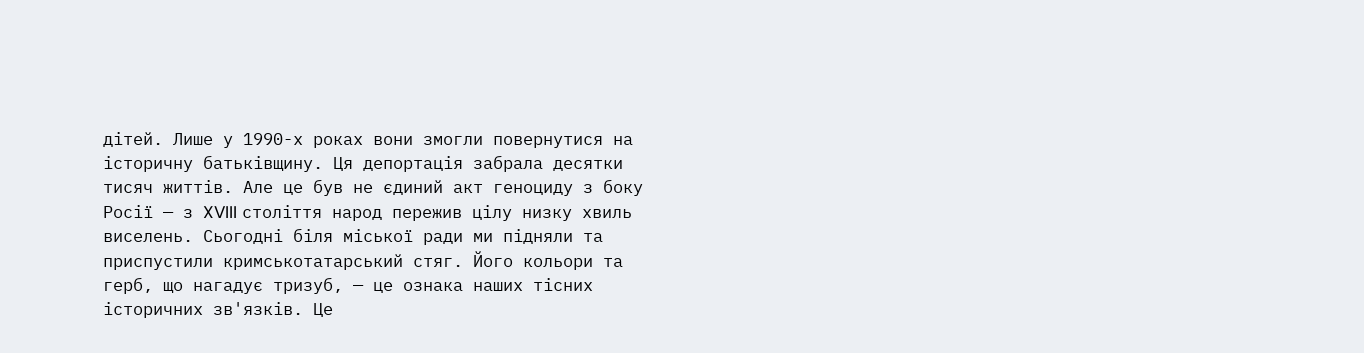дітей. Лише у 1990-х роках вони змогли повернутися на історичну батьківщину. Ця депортація забрала десятки тисяч життів. Але це був не єдиний акт геноциду з боку Росії — з XVIII століття народ пережив цілу низку хвиль виселень. Сьогодні біля міської ради ми підняли та приспустили кримськотатарський стяг. Його кольори та герб, що нагадує тризуб, — це ознака наших тісних історичних зв'язків. Це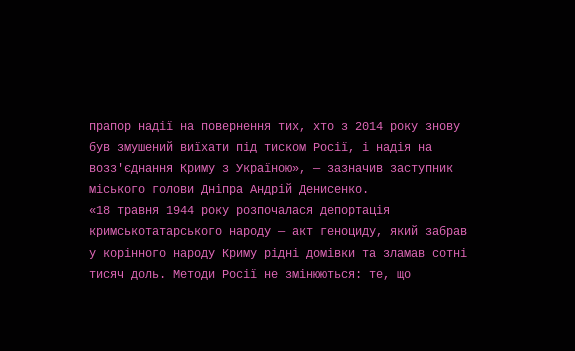прапор надії на повернення тих, хто з 2014 року знову був змушений виїхати під тиском Росії, і надія на возз'єднання Криму з Україною», — зазначив заступник міського голови Дніпра Андрій Денисенко.
«18 травня 1944 року розпочалася депортація кримськотатарського народу — акт геноциду, який забрав у корінного народу Криму рідні домівки та зламав сотні тисяч доль. Методи Росії не змінюються: те, що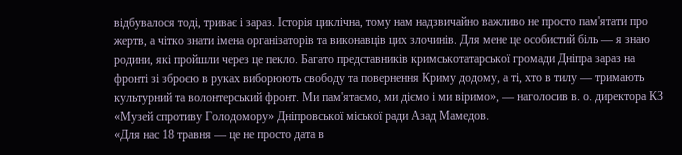відбувалося тоді, триває і зараз. Історія циклічна, тому нам надзвичайно важливо не просто пам'ятати про жертв, а чітко знати імена організаторів та виконавців цих злочинів. Для мене це особистий біль — я знаю родини, які пройшли через це пекло. Багато представників кримськотатарської громади Дніпра зараз на фронті зі зброєю в руках виборюють свободу та повернення Криму додому, а ті, хто в тилу — тримають культурний та волонтерський фронт. Ми пам'ятаємо, ми діємо і ми віримо», — наголосив в. о. директора КЗ «Музей спротиву Голодомору» Дніпровської міської ради Азад Мамедов.
«Для нас 18 травня — це не просто дата в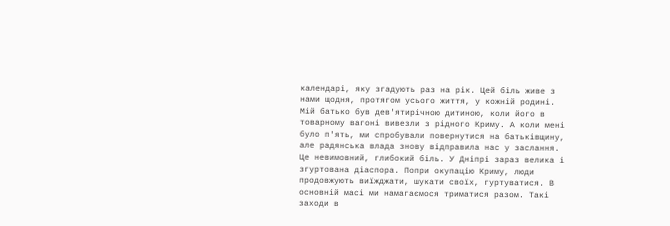календарі, яку згадують раз на рік. Цей біль живе з нами щодня, протягом усього життя, у кожній родині. Мій батько був дев'ятирічною дитиною, коли його в товарному вагоні вивезли з рідного Криму. А коли мені було п'ять, ми спробували повернутися на батьківщину, але радянська влада знову відправила нас у заслання. Це невимовний, глибокий біль. У Дніпрі зараз велика і згуртована діаспора. Попри окупацію Криму, люди продовжують виїжджати, шукати своїх, гуртуватися. В основній масі ми намагаємося триматися разом. Такі заходи в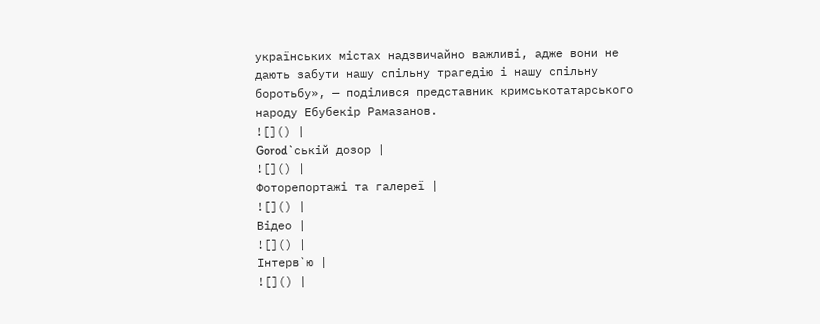українських містах надзвичайно важливі, адже вони не дають забути нашу спільну трагедію і нашу спільну боротьбу», — поділився представник кримськотатарського народу Ебубекір Рамазанов.
![]() |
Gorod`ській дозор |
![]() |
Фоторепортажі та галереї |
![]() |
Відео |
![]() |
Інтерв`ю |
![]() |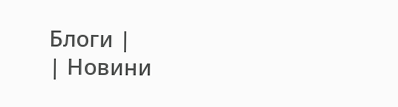Блоги |
| Новини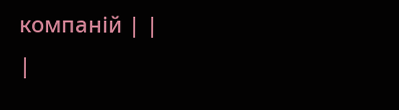компаній | |
|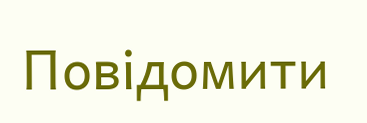Повідомити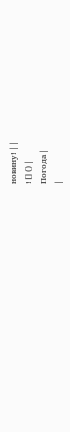новину! | |
![]() |
Погода |
|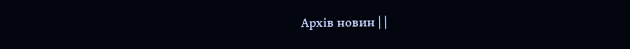Архів новин | |